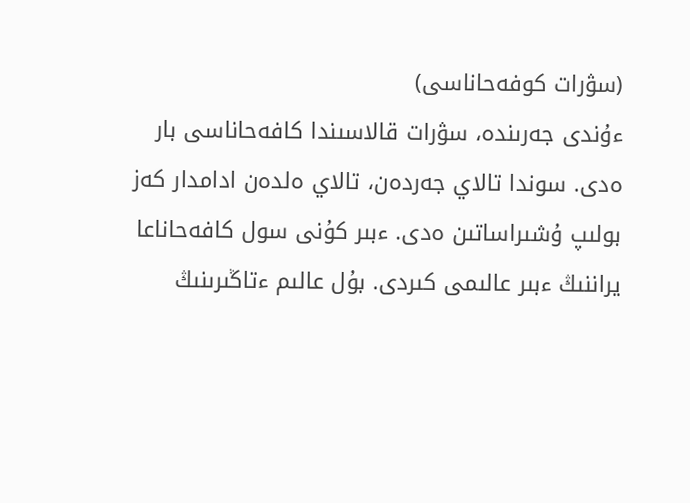(سۋرات كوفەحاناسى)
ءۇندى جەرىندە، سۋرات قالاسىندا كافەحاناسى بار ەدى. سوندا تالاي جەردەن، تالاي ەلدەن ادامدار كەز بولىپ ۇشىراساتىن ەدى. ءبىر كۇنى سول كافەحاناعا يراننىڭ ءبىر عالىمى كىردى. بۇل عالىم ءتاڭىرىنىڭ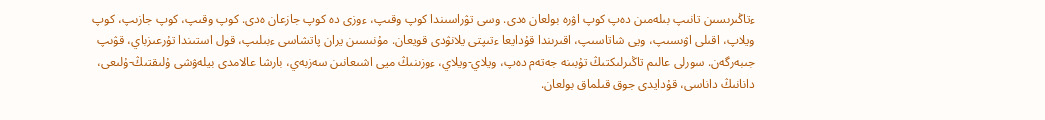ءتاڭىرىسىن تانىپ بىلەمىن دەپ كوپ اۋرە بولعان ەدى. وسى تۋراسىندا كوپ وقىپ، ءوزى دە كوپ جازعان ەدى. كوپ وقىپ، كوپ جازىپ، كوپ ويلاپ، اقىلى اۋىسىپ، ويى شاتاسىپ، اقىرىندا قۇدايعا ءتىپتى يلانۋدى قويعان. مۇنىسىن يران پاتشاسى ءبىلىپ، قول استىندا تۇرعىزباي، قۋىپ جىبەرگەن. سورلى عالىم تاڭىرلىكتىڭ تۇبىنە جەتەم دەپ، ويلاي-ويلاي، ءوزىنىڭ ميى اشىعانىن سەزبەي، بارشا عالامدى بيلەۋشى ۇلىقتىڭ-ۇلىعى، دانانىڭ داناسى، قۇدايدى جوق قىلماق بولعان.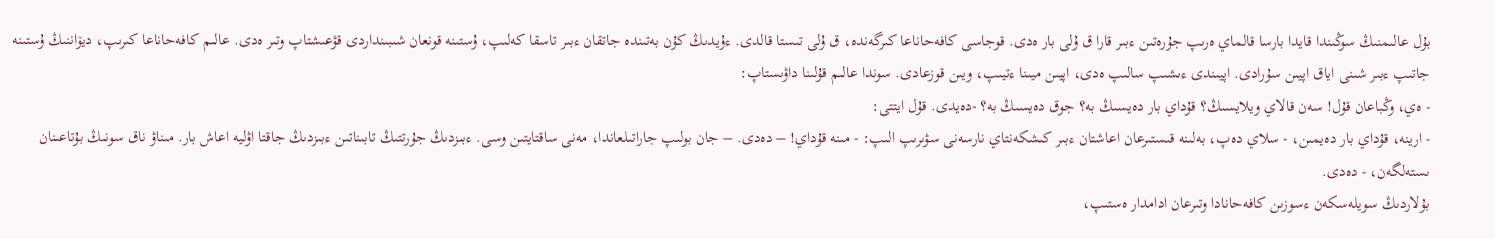بۇل عالىمنىڭ سوڭىندا قايدا بارسا قالماي ەرىپ جۇرەتىن ءبىر قارا ق ۇلى بار ەدى. قوجاسى كافەحاناعا كىرگەندە، ق ۇلى تىستا قالدى. ءۇيدىڭ كۇن بەتىندە جاتقان ءبىر تاسقا كەلىپ، ۇستىنە قونعان شىبىنداردى قۋعىشتاپ وتىر ەدى. عالىم كافەحاناعا كىرىپ، ديۆاننىڭ ۇستىنە جاتىپ ءبىر شىنى اياق اپيىن سۇرادى. اپيىندى ءىشىپ سالىپ ەدى، اپيىن ميىنا ءتيىپ، ويىن قوزعادى. سوندا عالىم قۇلىنا داۋىستاپ:
- ەي، وڭباعان قۇل! سەن قالاي ويلايسىڭ؟ قۇداي بار دەيسىڭ بە؟ جوق دەيسىڭ بە؟ -دەيدى. قۇل ايتتى:
- ارينە، قۇداي بار دەيمىن، - سلاي دەپ، بەلىنە قىستىرعان اعاشتان ءبىر كىشكەنتاي نارسەنى سۋىرىپ الىپ: - مىنە قۇداي! – دەدى. – جان بولىپ جاراتىلعاندا، مەنى ساقتايتىن وسى. ءبىزدىڭ جۇرتتىڭ تابىناتىن ءبىزدىڭ جاقتا اۋليە اعاش بار. مىناۋ ناق سونىڭ بۇتاعىنان ىستەلگەن، - دەدى.
بۇلاردىڭ سويلەسكەن ءسوزىن كافەحانادا وتىرعان ادامدار ەستىپ،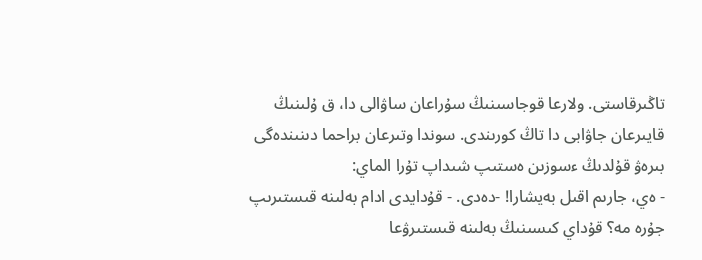تاڭىرقاستى. ولارعا قوجاسىنىڭ سۇراعان ساۋالى دا، ق ۇلىنىڭ قايىرعان جاۋابى دا تاڭ كورىندى. سوندا وتىرعان براحما دىنىندەگى بىرەۋ قۇلدىڭ ءسوزىن ەستىپ شىداپ تۇرا الماي:
- ەي، جارىم اقىل بەيشارا! -دەدى. - قۇدايدى ادام بەلىنە قىستىرىپ جۇرە مە؟ قۇداي كىسىنىڭ بەلىنە قىستىرۋعا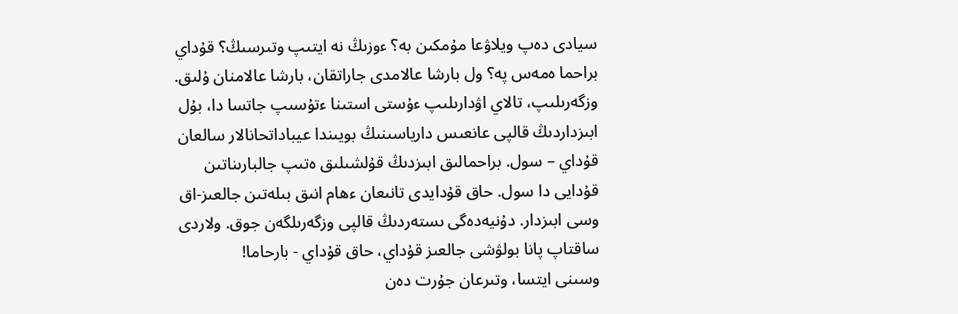سيادى دەپ ويلاۋعا مۇمكىن بە؟ ءوزىڭ نە ايتىپ وتىرسىڭ؟ قۇداي براحما ەمەس پە؟ ول بارشا عالامدى جاراتقان، بارشا عالامنان ۇلىق. وزگەرىلىپ، تالاي اۋدارىلىپ ءۇستى استىنا ءتۇسىپ جاتسا دا، بۇل ابىزداردىڭ قالپى عانعىس دارياسىنىڭ بويىندا عيباداتحانالار سالعان قۇداي – سول. براحمالىق ابىزدىڭ قۇلشىلىق ەتىپ جالبارىناتىن قۇدايى دا سول. حاق قۇدايدى تانىعان ءھام انىق بىلەتىن جالعىز-اق وسى ابىزدار. دۇنيەدەگى ىستەردىڭ قالپى وزگەرىلگەن جوق. ولاردى ساقتاپ پانا بولۋشى جالعىز قۇداي، حاق قۇداي - بارحاما!
وسىنى ايتسا، وتىرعان جۇرت دەن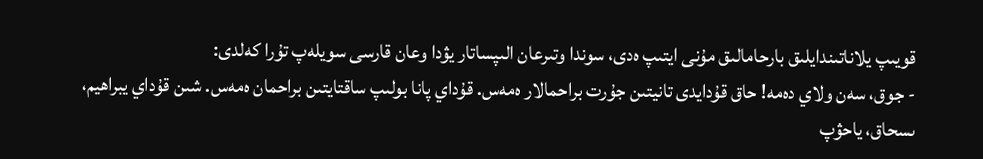قويىپ يلاناتىندايلىق بارحامالىق مۇنى ايتىپ ەدى، سوندا وتىرعان الىپساتار يۋدا وعان قارسى سويلەپ تۇرا كەلدى:
- جوق، سەن ولاي دەمە! حاق قۇدايدى تانيتىن جۇرت براحمالار ەمەس. قۇداي پانا بولىپ ساقتايتىن براحمان ەمەس. شىن قۇداي يبراھيم، ىسحاق، ياحۋپ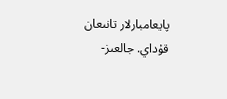پايعامبارلار تانىعان قۇداي. جالعىز-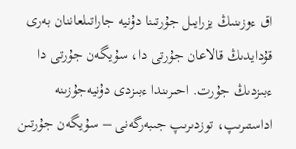اق ءوزىنىڭ يزرايىل جۇرتىنا دۇنيە جاراتىلعاننان بەرى قۇدايدىڭ قالاعان جۇرتى دا، سۇيگەن جۇرتى دا ءبىزدىڭ جۇرت. احىرىندا ءبىزدى دۇنيەجۇزىنە اداستىرىپ، توزدىرىپ جىبەرگەنى – سۇيگەن جۇرتىن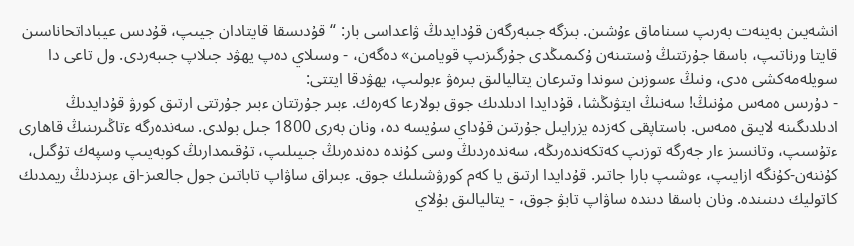انشەيىن بەينەت بەرىپ سىناماق ءۇشىن. بىزگە جىبەرگەن قۇدايدىڭ ۋاعداسى بار: “قۇدىسقا قايتادان جيىپ، قۇدىس عيباداتحاناسىن قايتا ورناتىپ، باسقا جۇرتتىڭ ۇستىنەن ۇكىمىڭدى جۇرگىزىپ قويامىن» دەگەن، - وسىلاي دەپ يھۋد جىلاپ جىبەردى. ول تاعى دا سويلەمەكشى ەدى، ونىڭ ءسوزىن سوندا وتىرعان يتاليالىق بىرەۋ ءبولىپ، يھۋدقا ايتتى:
- دۇرىس ەمەس مۇنىڭ! سەنىڭ ايتۋىڭشا، قۇدايدا ادىلدىك جوق بولارعا كەرەك. ءبىر جۇرتتان ءبىر جۇرتتى ارتىق كورۋ قۇدايدىڭ ادىلدىگىنە لايىق ەمەس. باستاپقى كەزدە يزرايىل جۇرتىن قۇداي سۇيسە دە، ونان بەرى 1800 جىل بولدى. سەندەرگە ءتاڭىرىنىڭ قاھارى ءتۇسىپ، وتانسىز ءار جەرگە توزىپ كەتكەندەرىڭە، سەندەردىڭ وسى كۇندە دەندەرىڭ جىيىلىپ، تۇقىمدارىڭ كوبەيىپ وسپەك تۇگىل، كۇننەن-كۇنگە ازايىپ، ءوشىپ بارا جاتىر. قۇدايدا ارتىق يا كەم كورۋشىلىك جوق. ءبىراق ساۋاپ تاباتىن جول جالعىز-اق ءبىزدىڭ ريمدىك كاتوليك دىنىندە. ونان باسقا دىندە ساۋاپ تابۋ جوق، - يتاليالىق بۇلاي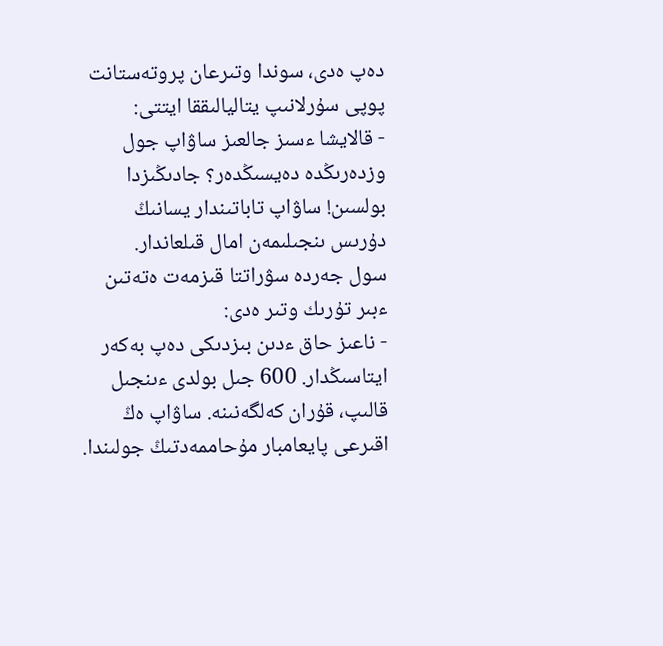دەپ ەدى، سوندا وتىرعان پروتەستانت پوپى سۇرلانىپ يتاليالىققا ايتتى:
- قالايشا ءسىز جالعىز ساۋاپ جول وزدەرىڭدە دەيسىڭدەر؟ جادىڭىزدا بولسىن! ساۋاپ تاباتىندار يسانىڭ دۇرىس ىنجىلىمەن امال قىلعاندار.
سول جەردە سۋراتتا قىزمەت ەتەتىن ءبىر تۇرىك وتىر ەدى:
- ناعىز حاق ءدىن بىزدىكى دەپ بەكەر ايتاسىڭدار. 600 جىل بولدى ءىنجىل قالىپ، قۇران كەلگەنىنە. ساۋاپ ەڭ اقىرعى پايعامبار مۇحاممەدتىڭ جولىندا.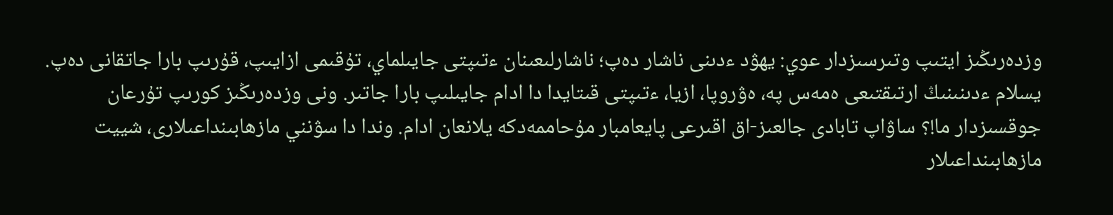وزدەرىڭىز ايتىپ وتىرسىزدار عوي: يھۋد ءدىنى ناشار دەپ؛ ناشارلىعىنان ءتىپتى جايىلماي، تۇقىمى ازايىپ، قۇرىپ بارا جاتقانى دەپ. يسلام ءدىنىنىڭ ارتىقتىعى ەمەس پە، ەۋروپا، ازيا، ءتىپتى قىتايدا دا ادام جايىلىپ بارا جاتىر. ونى وزدەرىڭىز كورىپ تۇرعان جوقسىزدار ما!؟ ساۋاپ تابادى جالعىز-اق اقىرعى پايعامبار مۇحاممەدكە يلانعان ادام. وندا دا سۋنني مازھابىنداعىلارى، شييت مازھابىنداعىلار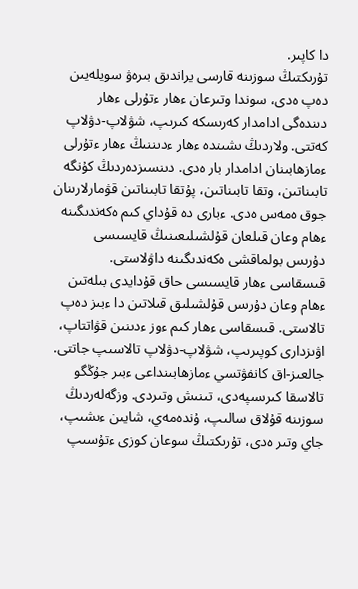دا كاپىر.
تۇرىكتىڭ سوزىنە قارسى يراندىق بىرەۋ سويلەيىن دەپ ەدى، سوندا وتىرعان ءھار ءتۇرلى ءھار دىندەگى ادامدار كەرىسكە كىرىپ، شۋلاپ-دۋلاپ كەتتى. ولاردىڭ ىشىندە ءھار ءدىننىڭ ءھار ءتۇرلى ءمازھابىنان ادامدار بار ەدى. دىنسىزدەردىڭ كۇنگە تابىناتىن، وتقا تابىناتىن، پۇتقا تابىناتىن قۋمارلارىنان جوق ەمەس ەدى. ءبارى دە قۇداي كىم ەكەندىگىنە ءھام وعان قىلعان قۇلشىلىعىنىڭ قايسىسى دۇرىس بولماقشى ەكەندىگىنە داۋلاستى. قىسقاسى ءھار قايسىسى حاق قۇدايدى بىلەتىن ءھام وعان دۇرىس قۇلشىلىق قىلاتىن دا ءبىز دەپ تالاستى. قىسقاسى ءھار كىم ءوز ءدىنىن قۋاتتاپ، اۋىزدارى كوپىرىپ، شۋلاپ-دۋلاپ تالاسىپ جاتتى. جالعىز-اق كانفۋتسي ءمازھابىنداعى ءبىر جۇڭگو تالاسقا كىرىسپەدى، تىنىش وتىردى. وزگەلەردىڭ سوزىنە قۇلاق سالىپ، ۇندەمەي، شايىن ءىشىپ، جاي وتىر ەدى، تۇرىكتىڭ سوعان كوزى ءتۇسىپ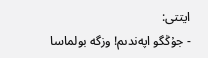ايتتى:
- جۇڭگو اپەندىم! وزگە بولماسا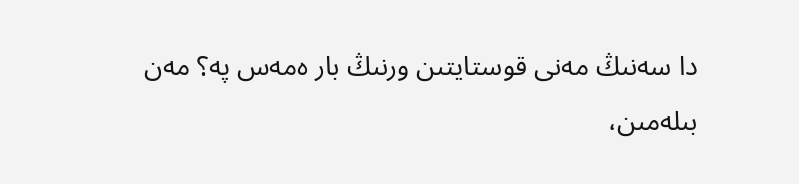دا سەنىڭ مەنى قوستايتىن ورنىڭ بار ەمەس پە؟ مەن بىلەمىن،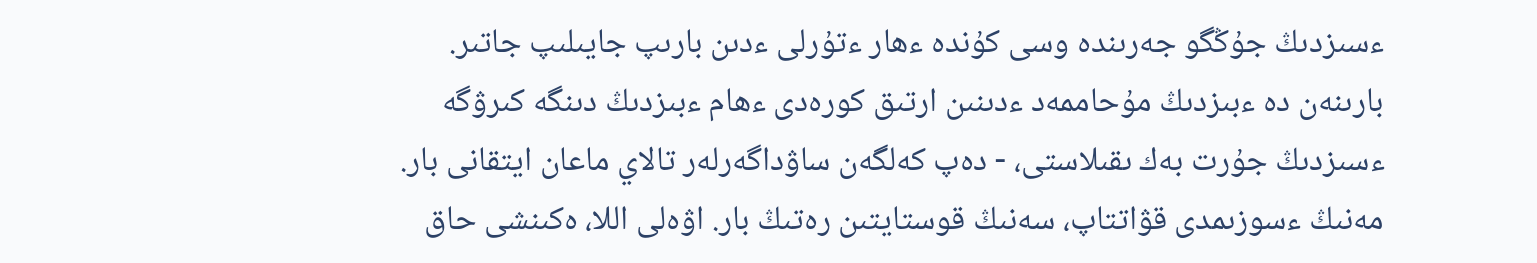ءسىزدىڭ جۇڭگو جەرىندە وسى كۇندە ءھار ءتۇرلى ءدىن بارىپ جايىلىپ جاتىر. بارىنەن دە ءبىزدىڭ مۇحاممەد ءدىنىن ارتىق كورەدى ءھام ءبىزدىڭ دىنگە كىرۋگە ءسىزدىڭ جۇرت بەك ىقىلاستى، - دەپ كەلگەن ساۋداگەرلەر تالاي ماعان ايتقانى بار. مەنىڭ ءسوزىمدى قۋاتتاپ، سەنىڭ قوستايتىن رەتىڭ بار. اۋەلى اللا، ەكىنشى حاق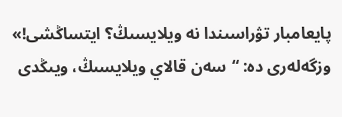پايعامبار تۋراسىندا نە ويلايسىڭ؟ ايتساڭشى!» وزگەلەرى دە: “سەن قالاي ويلايسىڭ، ويىڭدى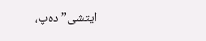ايتشى” دەپ،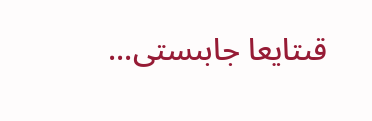قىتايعا جابىستى...